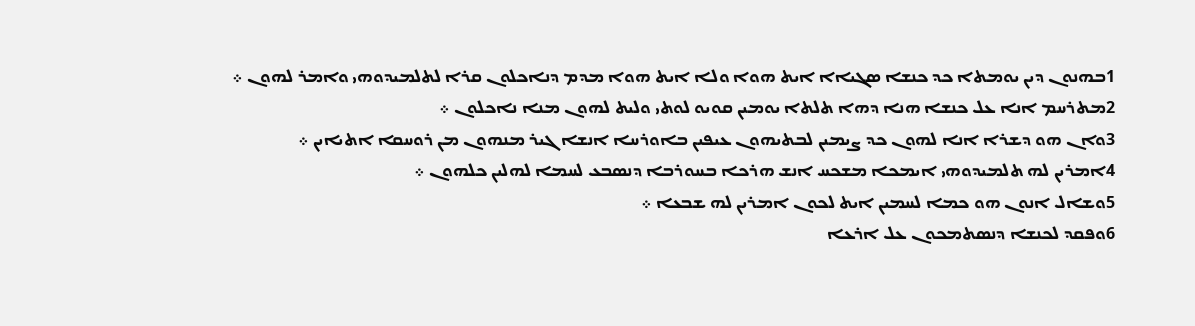1ܒܗܢܘܢ ܕܝܢ ܝܘܡܬܐ ܟܕ ܟܢܫܐ ܤܓܝܐܐ ܐܝܬ ܗܘܐ ܘܠܐ ܐܝܬ ܗܘܐ ܡܕܡ ܕܢܐܟܠܘܢ ܩܪܐ ܠܬܠܡܝܕܘܗܝ ܘܐܡܪ ܠܗܘܢ ܀
2ܡܬܪܚܡ ܐܢܐ ܥܠ ܟܢܫܐ ܗܢܐ ܕܗܐ ܬܠܬܐ ܝܘܡܝܢ ܩܘܝܘ ܠܘܬܝ ܘܠܝܬ ܠܗܘܢ ܡܢܐ ܢܐܟܠܘܢ ܀
3ܘܐܢ ܗܘ ܕܫܪܐ ܐܢܐ ܠܗܘܢ ܟܕ ܨܝܡܝܢ ܠܒܬܝܗܘܢ ܥܝܦܝܢ ܒܐܘܪܚܐ ܐܢܫܐ ܓܝܪ ܡܢܗܘܢ ܡܢ ܪܘܚܩܐ ܐܬܝܐܝܢ ܀
4ܐܡܪܝܢ ܠܗ ܬܠܡܝܕܘܗܝ ܐܝܡܟܐ ܡܫܟܚ ܐܢܫ ܗܪܟܐ ܒܚܘܪܒܐ ܕܢܤܒܥ ܠܚܡܐ ܠܗܠܝܢ ܟܠܗܘܢ ܀
5ܘܫܐܠ ܐܢܘܢ ܗܘ ܟܡܐ ܠܚܡܝܢ ܐܝܬ ܠܟܘܢ ܐܡܪܝܢ ܠܗ ܫܒܥܐ ܀
6ܘܦܩܕ ܠܟܢܫܐ ܕܢܤܬܡܟܘܢ ܥܠ ܐܪܥܐ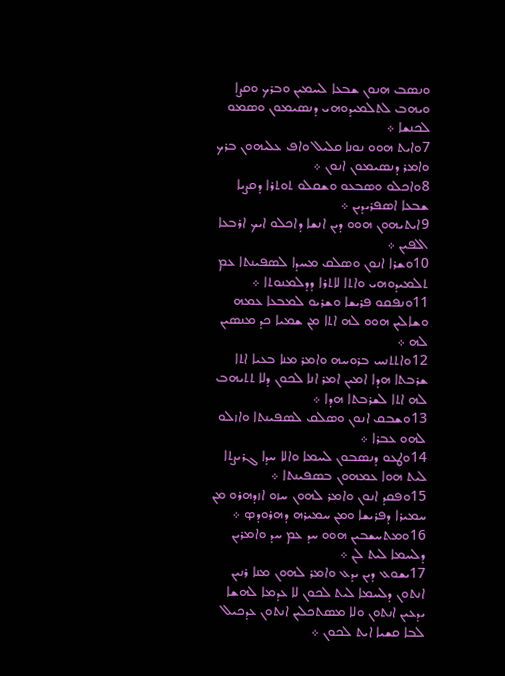ܘܢܤܒ ܗܢܘܢ ܫܒܥܐ ܠܚܡܝܢ ܘܒܪܟ ܘܩܨܐ ܘܝܗܒ ܠܬܠܡܝܕܘܗܝ ܕܢܤܝܡܘܢ ܘܤܡܘ ܠܟܢܫܐ ܀
7ܘܐܝܬ ܗܘܘ ܢܘܢܐ ܩܠܝܠ ܘܐܦ ܥܠܝܗܘܢ ܒܪܟ ܘܐܡܪ ܕܢܤܝܡܘܢ ܐܢܘܢ ܀
8ܘܐܟܠܘ ܘܤܒܥܘ ܘܫܩܠܘ ܬܘܬܪܐ ܕܩܨܝܐ ܫܒܥܐ ܐܤܦܪܝܕܝܢ ܀
9ܐܝܬܝܗܘܢ ܗܘܘ ܕܝܢ ܐܢܫܐ ܕܐܟܠܘ ܐܝܟ ܐܪܒܥܐ ܐܠܦܝܢ ܀
10ܘܫܪܐ ܐܢܘܢ ܘܤܠܩ ܡܚܕܐ ܠܤܦܝܢܬܐ ܥܡ ܬܠܡܝܕܘܗܝ ܘܐܬܐ ܠܐܬܪܐ ܕܕܠܡܢܘܬܐ ܀
11ܘܢܦܩܘ ܦܪܝܫܐ ܘܫܪܝܘ ܠܡܒܥܐ ܥܡܗ ܘܫܐܠܝܢ ܗܘܘ ܠܗ ܐܬܐ ܡܢ ܫܡܝܐ ܟܕ ܡܢܤܝܢ ܠܗ ܀
12ܘܐܬܬܢܚ ܒܪܘܚܗ ܘܐܡܪ ܡܢܐ ܒܥܝܐ ܐܬܐ ܫܪܒܬܐ ܗܕܐ ܐܡܝܢ ܐܡܪ ܐܢܐ ܠܟܘܢ ܕܠܐ ܬܬܝܗܒ ܠܗ ܐܬܐ ܠܫܪܒܬܐ ܗܕܐ ܀
13ܘܫܒܩ ܐܢܘܢ ܘܤܠܩ ܠܤܦܝܢܬܐ ܘܐܙܠܘ ܠܗܘ ܥܒܪܐ ܀
14ܘܛܥܘ ܕܢܤܒܘܢ ܠܚܡܐ ܘܐܠܐ ܚܕܐ ܓܪܝܨܬܐ ܠܝܬ ܗܘܐ ܥܡܗܘܢ ܒܤܦܝܢܬܐ ܀
15ܘܦܩܕ ܐܢܘܢ ܘܐܡܪ ܠܗܘܢ ܚܙܘ ܐܙܕܗܪܘ ܡܢ ܚܡܝܪܐ ܕܦܪܝܫܐ ܘܡܢ ܚܡܝܪܗ ܕܗܪܘܕܤ ܀
16ܘܡܬܚܫܒܝܢ ܗܘܘ ܚܕ ܥܡ ܚܕ ܘܐܡܪܝܢ ܕܠܚܡܐ ܠܝܬ ܠܢ ܀
17ܝܫܘܥ ܕܝܢ ܝܕܥ ܘܐܡܪ ܠܗܘܢ ܡܢܐ ܪܢܝܢ ܐܢܬܘܢ ܕܠܚܡܐ ܠܝܬ ܠܟܘܢ ܠܐ ܥܕܡܐ ܠܗܫܐ ܝܕܥܝܢ ܐܢܬܘܢ ܘܠܐ ܡܤܬܟܠܝܢ ܐܢܬܘܢ ܥܕܟܝܠ ܠܒܐ ܩܫܝܐ ܐܝܬ ܠܟܘܢ ܀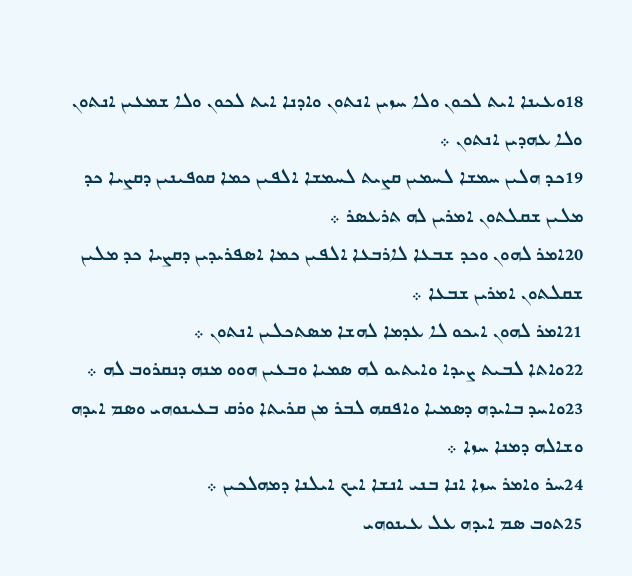18ܘܥܝܢܐ ܐܝܬ ܠܟܘܢ ܘܠܐ ܚܙܝܢ ܐܢܬܘܢ ܘܐܕܢܐ ܐܝܬ ܠܟܘܢ ܘܠܐ ܫܡܥܝܢ ܐܢܬܘܢ ܘܠܐ ܥܗܕܝܢ ܐܢܬܘܢ ܀
19ܟܕ ܗܠܝܢ ܚܡܫܐ ܠܚܡܝܢ ܩܨܝܬ ܠܚܡܫܐ ܐܠܦܝܢ ܟܡܐ ܩܘܦܝܢܝܢ ܕܩܨܝܐ ܟܕ ܡܠܝܢ ܫܩܠܬܘܢ ܐܡܪܝܢ ܠܗ ܬܪܥܤܪ ܀
20ܐܡܪ ܠܗܘܢ ܘܟܕ ܫܒܥܐ ܠܐܪܒܥܐ ܐܠܦܝܢ ܟܡܐ ܐܤܦܪܝܕܝܢ ܕܩܨܝܐ ܟܕ ܡܠܝܢ ܫܩܠܬܘܢ ܐܡܪܝܢ ܫܒܥܐ ܀
21ܐܡܪ ܠܗܘܢ ܐܝܟܘ ܠܐ ܥܕܡܐ ܠܗܫܐ ܡܤܬܟܠܝܢ ܐܢܬܘܢ ܀
22ܘܐܬܐ ܠܒܝܬ ܨܝܕܐ ܘܐܝܬܝܘ ܠܗ ܤܡܝܐ ܘܒܥܝܢ ܗܘܘ ܡܢܗ ܕܢܩܪܘܒ ܠܗ ܀
23ܘܐܚܕ ܒܐܝܕܗ ܕܤܡܝܐ ܘܐܦܩܗ ܠܒܪ ܡܢ ܩܪܝܬܐ ܘܪܩ ܒܥܝܢܘܗܝ ܘܤܡ ܐܝܕܗ ܘܫܐܠܗ ܕܡܢܐ ܚܙܐ ܀
24ܚܪ ܘܐܡܪ ܚܙܐ ܐܢܐ ܒܢܝ ܐܢܫܐ ܐܝܟ ܐܝܠܢܐ ܕܡܗܠܟܝܢ ܀
25ܬܘܒ ܤܡ ܐܝܕܗ ܥܠ ܥܝܢܘܗܝ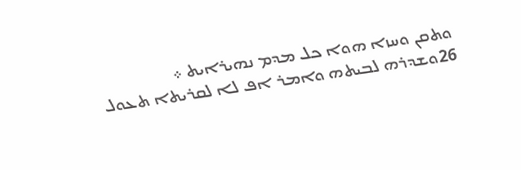ܘܬܩܢ ܘܚܙܐ ܗܘܐ ܟܠ ܡܕܡ ܢܗܝܪܐܝܬ ܀
26ܘܫܕܪܗ ܠܒܝܬܗ ܘܐܡܪ ܐܦ ܠܐ ܠܩܪܝܬܐ ܬܥܘܠ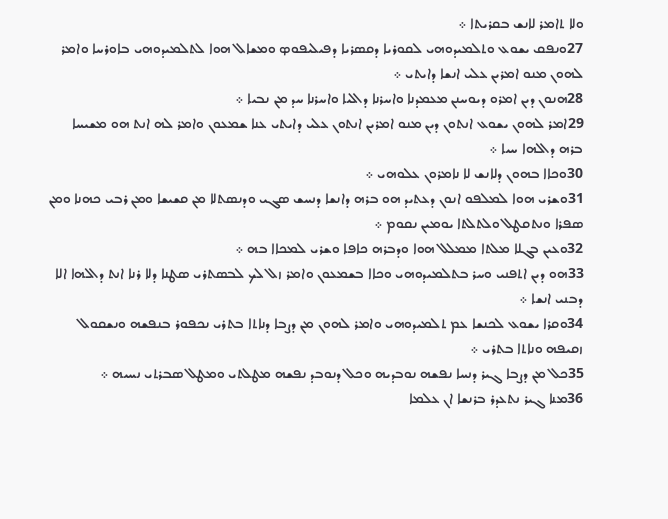ܘܠܐ ܬܐܡܪ ܠܐܢܫ ܒܩܪܝܬܐ ܀
27ܘܢܦܩ ܝܫܘܥ ܘܬܠܡܝܕܘܗܝ ܠܩܘܪܝܐ ܕܩܤܪܝܐ ܕܦܝܠܝܦܘܤ ܘܡܫܐܠ ܗܘܐ ܠܬܠܡܝܕܘܗܝ ܒܐܘܪܚܐ ܘܐܡܪ ܠܗܘܢ ܡܢܘ ܐܡܪܝܢ ܥܠܝ ܐܢܫܐ ܕܐܝܬܝ ܀
28ܗܢܘܢ ܕܝܢ ܐܡܪܘ ܕܝܘܚܢܢ ܡܥܡܕܢܐ ܘܐܚܪܢܐ ܕܐܠܝܐ ܘܐܚܪܢܐ ܚܕ ܡܢ ܢܒܝܐ ܀
29ܐܡܪ ܠܗܘܢ ܝܫܘܥ ܐܢܬܘܢ ܕܝܢ ܡܢܘ ܐܡܪܝܢ ܐܢܬܘܢ ܥܠܝ ܕܐܝܬܝ ܥܢܐ ܫܡܥܘܢ ܘܐܡܪ ܠܗ ܐܢܬ ܗܘ ܡܫܝܚܐ ܒܪܗ ܕܐܠܗܐ ܚܝܐ ܀
30ܘܟܐܐ ܒܗܘܢ ܕܠܐܢܫ ܠܐ ܢܐܡܪܘܢ ܥܠܘܗܝ ܀
31ܘܫܪܝ ܗܘܐ ܠܡܠܦܘ ܐܢܘܢ ܕܥܬܝܕ ܗܘ ܒܪܗ ܕܐܢܫܐ ܕܢܚܫ ܤܓܝ ܘܕܢܤܬܠܐ ܡܢ ܩܫܝܫܐ ܘܡܢ ܪܒܝ ܟܗܢܐ ܘܡܢ ܤܦܪܐ ܘܢܬܩܛܠ ܘܠܬܠܬܐ ܝܘܡܝܢ ܢܩܘܡ ܀
32ܘܥܝܢ ܒܓܠܐ ܡܠܬܐ ܡܡܠܠ ܗܘܐ ܘܕܒܪܗ ܟܐܦܐ ܘܫܪܝ ܠܡܟܐܐ ܒܗ ܀
33ܗܘ ܕܝܢ ܐܬܦܢܝ ܘܚܪ ܒܬܠܡܝܕܘܗܝ ܘܟܐܐ ܒܫܡܥܘܢ ܘܐܡܪ ܙܠ ܠܟ ܠܒܤܬܪܝ ܤܛܢܐ ܕܠܐ ܪܢܐ ܐܢܬ ܕܐܠܗܐ ܐܠܐ ܕܒܢܝ ܐܢܫܐ ܀
34ܘܩܪܐ ܝܫܘܥ ܠܟܢܫܐ ܥܡ ܬܠܡܝܕܘܗܝ ܘܐܡܪ ܠܗܘܢ ܡܢ ܕܨܒܐ ܕܢܐܬܐ ܒܬܪܝ ܢܟܦܘܪ ܒܢܦܫܗ ܘܢܫܩܘܠ ܙܩܝܦܗ ܘܢܐܬܐ ܒܬܪܝ ܀
35ܟܠ ܡܢ ܕܨܒܐ ܓܝܪ ܕܢܚܐ ܢܦܫܗ ܢܘܒܕܝܗ ܘܟܠ ܕܢܘܒܕ ܢܦܫܗ ܡܛܠܬܝ ܘܡܛܠ ܤܒܪܬܝ ܢܚܝܗ ܀
36ܡܢܐ ܓܝܪ ܢܬܥܕܪ ܒܪܢܫܐ ܐܢ ܥܠܡܐ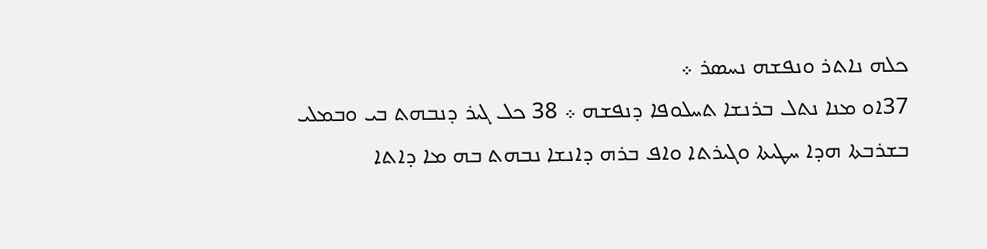ܟܠܗ ܢܐܬܪ ܘܢܦܫܗ ܢܚܤܪ ܀
37ܐܘ ܡܢܐ ܢܬܠ ܒܪܢܫܐ ܬܚܠܘܦܐ ܕܢܦܫܗ ܀ 38 ܟܠ ܓܝܪ ܕܢܒܗܬ ܒܝ ܘܒܡܠܝ ܒܫܪܒܬܐ ܗܕܐ ܚܛܝܬܐ ܘܓܝܪܬܐ ܘܐܦ ܒܪܗ ܕܐܢܫܐ ܢܒܗܬ ܒܗ ܡܐ ܕܐܬܐ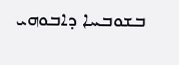ܒܫܘܒܚܐ ܕܐܒܘܗܝ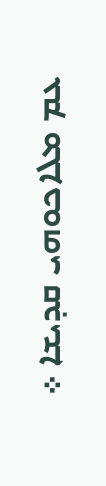ܥܡ ܡܠܐܟܘܗܝ ܩܕܝܫܐ ܀